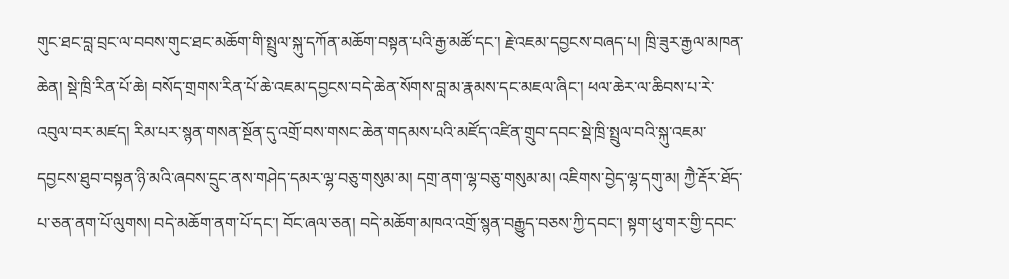གུང་ཐང་བླ་བྲང་ལ་བབས་གུང་ཐང་མཆོག་གི་སྤྲུལ་སྐུ་དཀོན་མཆོག་བསྟན་པའི་རྒྱ་མཚོ་དང་། རྗེ་འཇམ་དབྱངས་བཞད་པ། ཁྲི་ཟུར་རྒྱལ་མཁན་ཆེན། སྡེ་ཁྲི་རིན་པོ་ཆེ། བསོད་གྲགས་རིན་པོ་ཆེ་འཇམ་དབྱངས་བདེ་ཆེན་སོགས་བླ་མ་རྣམས་དང་མཇལ་ཞིང་། ཕལ་ཆེར་ལ་ཆིབས་པ་རེ་འབུལ་བར་མཛད། རིམ་པར་སྙན་གསན་སྔོན་དུ་འགྲོ་བས་གསང་ཆེན་གདམས་པའི་མཛོད་འཛིན་གྲུབ་དབང་སྡེ་ཁྲི་སྤྲུལ་བའི་སྐུ་འཇམ་དབྱངས་ཐུབ་བསྟན་ཉི་མའི་ཞབས་དྲུང་ནས་གཤེད་དམར་ལྷ་བཅུ་གསུམ་མ། དགྲ་ནག་ལྷ་བཅུ་གསུམ་མ། འཇིགས་བྱེད་ལྷ་དགུ་མ། ཀྱཻ་རྡོར་ཐོད་པ་ཅན་ནག་པོ་ལུགས། བདེ་མཆོག་ནག་པོ་དང་། བོང་ཞལ་ཅན། བདེ་མཆོག་མཁའ་འགྲོ་སྙན་བརྒྱུད་བཅས་ཀྱི་དབང་། སྟག་ཕུ་གར་གྱི་དབང་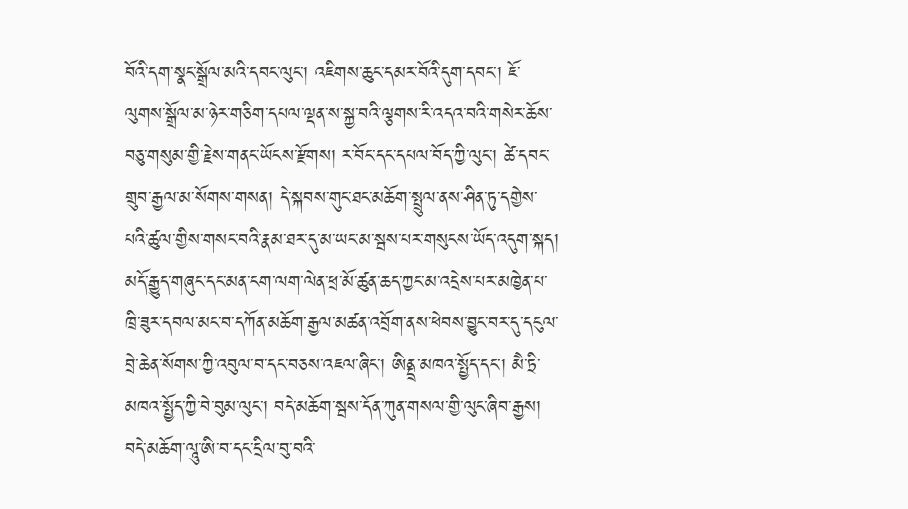བོའི་དག་སྣང་སྒྲོལ་མའི་དབང་ལུང་། འཇིགས་ཆུང་དམར་བོའི་དུག་དབང་། ཇོ་ལུགས་སྒྲོལ་མ་ཉེར་གཅིག་དཔལ་ལྡན་ས་སྐྱ་བའི་ལྕགས་རི་འདའ་བའི་གསེར་ཆོས་བཅུ་གསུམ་གྱི་རྗེས་གནང་ཡོངས་རྫོགས། ར་བོང་དང་དཔལ་བོད་ཀྱི་ལུང་། ཚེ་དབང་གྲུབ་རྒྱལ་མ་སོགས་གསན། དེ་སྐབས་གུང་ཐང་མཆོག་སྤྲུལ་ནས་ཤིན་ཏུ་དགྱེས་པའི་ཚུལ་གྱིས་གསང་བའི་རྣམ་ཐར་དུ་མ་ཡང་མ་སྦས་པར་གསུངས་ཡོད་འདུག་སྐད། མདོ་རྒྱུད་གཞུང་དང་མན་ངག་ལག་ལེན་ཕྲ་མོ་ཚུན་ཆད་ཀྱང་མ་འདྲེས་པར་མཁྱེན་པ་ཁྲི་ཟུར་དབལ་མང་བ་དཀོན་མཆོག་རྒྱལ་མཚན་འབྲོག་ནས་ཕེབས་བྱུང་བར་དུ་དངུལ་བྲེ་ཆེན་སོགས་ཀྱི་འབུལ་བ་དང་བཅས་འཇལ་ཞིང་། ཨིནྡྲ་མཁའ་སྤྱོད་དང་། མཻ་ཏྲི་མཁའ་སྤྱོད་ཀྱི་བེ་བུམ་ལུང་། བདེ་མཆོག་སྦས་དོན་ཀུན་གསལ་གྱི་ལུང་ཞིབ་རྒྱས། བདེ་མཆོག་ལཱུ་ཨི་བ་དང་དྲིལ་བུ་བའི་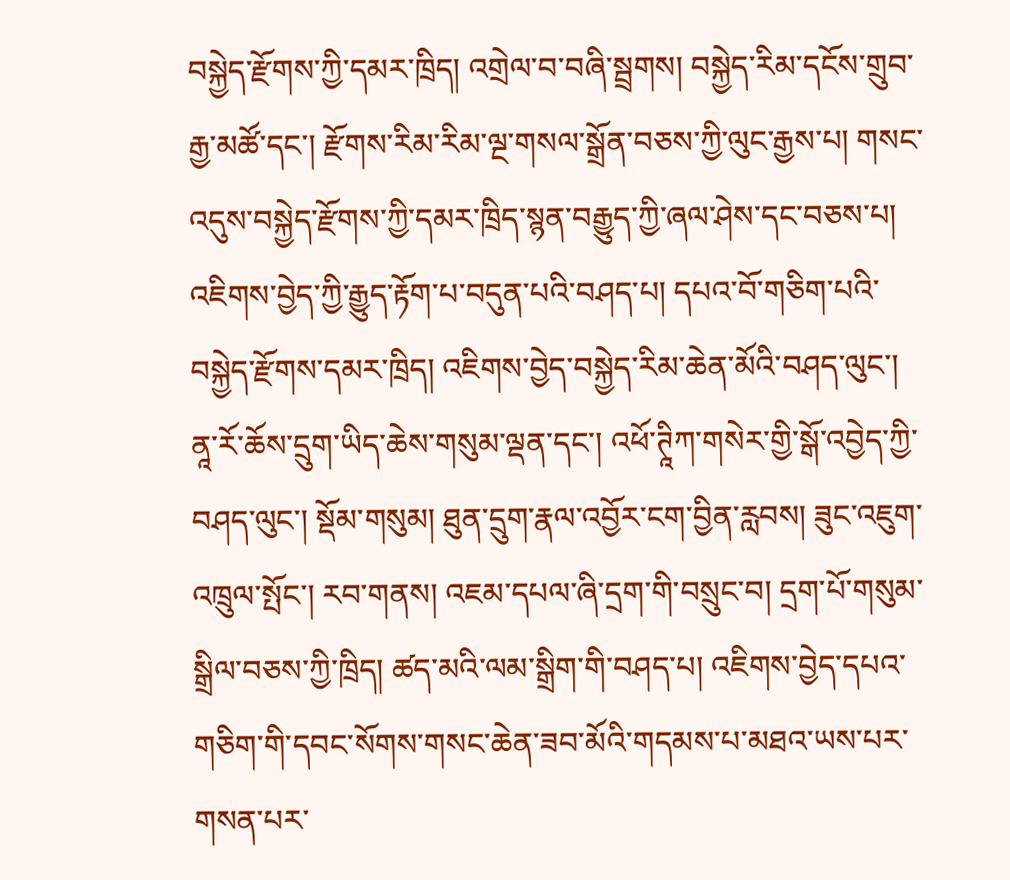བསྐྱེད་རྫོགས་ཀྱི་དམར་ཁྲིད། འགྲེལ་བ་བཞི་སྦྲགས། བསྐྱེད་རིམ་དངོས་གྲུབ་རྒྱ་མཚོ་དང་། རྫོགས་རིམ་རིམ་ལྔ་གསལ་སྒྲོན་བཅས་ཀྱི་ལུང་རྒྱས་པ། གསང་འདུས་བསྐྱེད་རྫོགས་ཀྱི་དམར་ཁྲིད་སྙན་བརྒྱུད་ཀྱི་ཞལ་ཤེས་དང་བཅས་པ། འཇིགས་བྱེད་ཀྱི་རྒྱུད་རྟོག་པ་བདུན་པའི་བཤད་པ། དཔའ་བོ་གཅིག་པའི་བསྐྱེད་རྫོགས་དམར་ཁྲིད། འཇིགས་བྱེད་བསྐྱེད་རིམ་ཆེན་མོའི་བཤད་ལུང་། ནཱ་རོ་ཆོས་དྲུག་ཡིད་ཆེས་གསུམ་ལྡན་དང་། འཕོ་ཊཱིཀ་གསེར་གྱི་སྒོ་འབྱེད་ཀྱི་བཤད་ལུང་། སྡོམ་གསུམ། ཐུན་དྲུག་རྣལ་འབྱོར་ངག་བྱིན་རླབས། ཟུང་འཇུག་འཁྲུལ་སྤོང་། རབ་གནས། འཇམ་དཔལ་ཞི་དྲག་གི་བསྲུང་བ། དྲག་པོ་གསུམ་སྒྲིལ་བཅས་ཀྱི་ཁྲིད། ཚད་མའི་ལམ་སྒྲིག་གི་བཤད་པ། འཇིགས་བྱེད་དཔའ་གཅིག་གི་དབང་སོགས་གསང་ཆེན་ཟབ་མོའི་གདམས་པ་མཐའ་ཡས་པར་གསན་པར་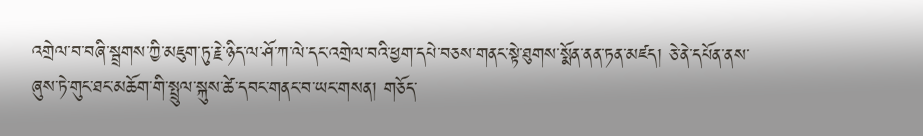འགྲེལ་བ་བཞི་སྦྲགས་ཀྱི་མཇུག་ཏུ་རྗེ་ཉིད་ལ་ཤོ་ཀ་ལེ་དང་འགྲེལ་བའི་ཕྱག་དཔེ་བཅས་གནང་སྟེ་ཐུགས་སྨོན་ནན་ཏན་མཛད། ཅེ་ནེ་དཔོན་ནས་ཞུས་ཏེ་གུང་ཐང་མཆོག་གི་སྤྲུལ་སྐུས་ཚེ་དབང་གནང་བ་ཡང་གསན། གཅོད་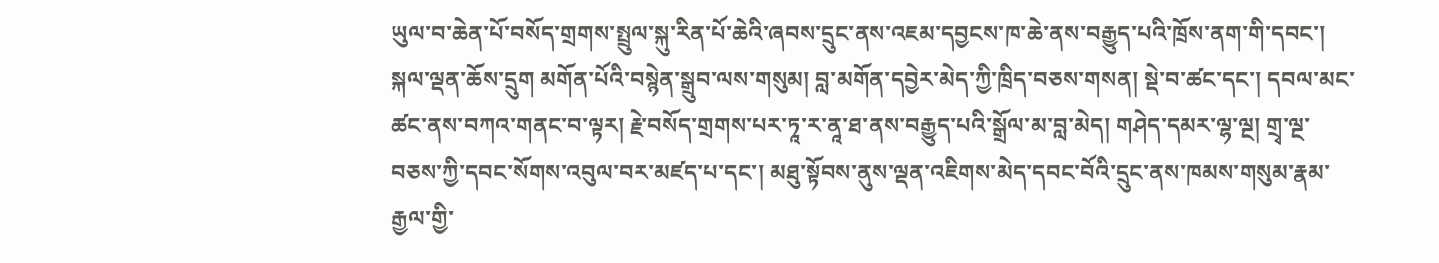ཡུལ་བ་ཆེན་པོ་བསོད་གྲགས་སྤྲུལ་སྐུ་རིན་པོ་ཆེའི་ཞབས་དྲུང་ནས་འཇམ་དབྱངས་ཁ་ཆེ་ནས་བརྒྱུད་པའི་ཁྲོས་ནག་གི་དབང་། སྐལ་ལྡན་ཆོས་དྲུག མགོན་པོའི་བསྙེན་སྒྲུབ་ལས་གསུམ། བླ་མགོན་དབྱེར་མེད་ཀྱི་ཁྲིད་བཅས་གསན། སྡེ་བ་ཚང་དང་། དབལ་མང་ཚང་ནས་བཀའ་གནང་བ་ལྟར། རྗེ་བསོད་གྲགས་པར་ཏཱ་ར་ནཱ་ཐ་ནས་བརྒྱུད་པའི་སྒྲོལ་མ་བླ་མེད། གཤེད་དམར་ལྷ་ལྔ། གྲྭ་ལྔ་བཅས་ཀྱི་དབང་སོགས་འབུལ་བར་མཛད་པ་དང་། མཐུ་སྟོབས་ནུས་ལྡན་འཇིགས་མེད་དབང་བོའི་དྲུང་ནས་ཁམས་གསུམ་རྣམ་རྒྱལ་གྱི་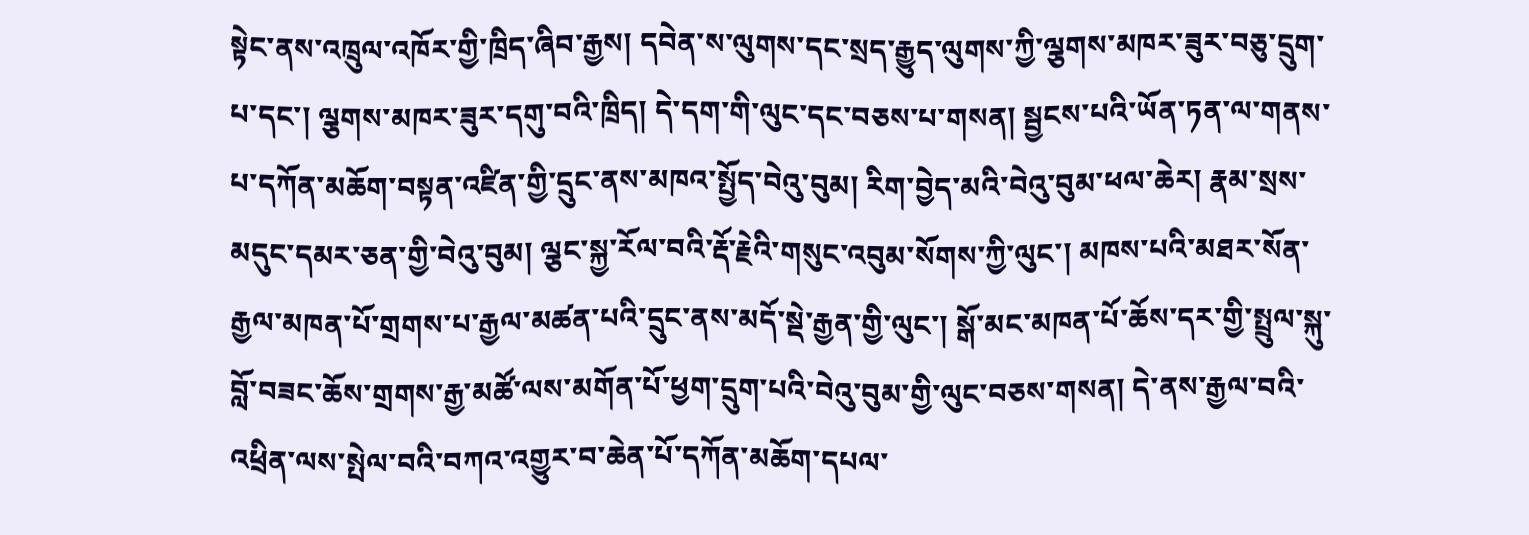སྟེང་ནས་འཁྲུལ་འཁོར་གྱི་ཁྲིད་ཞིབ་རྒྱས། དབེན་ས་ལུགས་དང་སྲད་རྒྱུད་ལུགས་ཀྱི་ལྕགས་མཁར་ཟུར་བཅུ་དྲུག་པ་དང་། ལྕགས་མཁར་ཟུར་དགུ་བའི་ཁྲིད། དེ་དག་གི་ལུང་དང་བཅས་པ་གསན། སྦྱངས་པའི་ཡོན་ཏན་ལ་གནས་པ་དཀོན་མཆོག་བསྟན་འཛིན་གྱི་དྲུང་ནས་མཁའ་སྤྱོད་བེའུ་བུམ། རིག་བྱེད་མའི་བེའུ་བུམ་ཕལ་ཆེར། རྣམ་སྲས་མདུང་དམར་ཅན་གྱི་བེའུ་བུམ། ལྕང་སྐྱ་རོལ་བའི་རྡོ་རྗེའི་གསུང་འབུམ་སོགས་ཀྱི་ལུང་། མཁས་པའི་མཐར་སོན་རྒྱལ་མཁན་པོ་གྲགས་པ་རྒྱལ་མཚན་པའི་དྲུང་ནས་མདོ་སྡེ་རྒྱན་གྱི་ལུང་། སྒོ་མང་མཁན་པོ་ཆོས་དར་གྱི་སྤྲུལ་སྐུ་བློ་བཟང་ཆོས་གྲགས་རྒྱ་མཚོ་ལས་མགོན་པོ་ཕྱག་དྲུག་པའི་བེའུ་བུམ་གྱི་ལུང་བཅས་གསན། དེ་ནས་རྒྱལ་བའི་འཕྲིན་ལས་སྤེལ་བའི་བཀའ་འགྱུར་བ་ཆེན་པོ་དཀོན་མཆོག་དཔལ་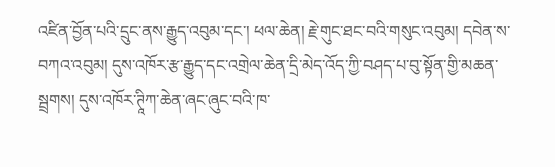འཛིན་བྱོན་པའི་དྲུང་ནས་རྒྱུད་འབུམ་དང་། ཕལ་ཆེན། རྗེ་གུང་ཐང་བའི་གསུང་འབུམ། དབེན་ས་བཀའ་འབུམ། དུས་འཁོར་རྩ་རྒྱུད་དང་འགྲེལ་ཆེན་དྲི་མེད་འོད་ཀྱི་བཤད་པ་བུ་སྟོན་གྱི་མཆན་སྦྲགས། དུས་འཁོར་ཊཱིཀ་ཆེན་ཞང་ཞུང་བའི་ཁ་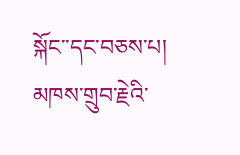སྐོང་་དང་བཅས་པ། མཁས་གྲུབ་རྗེའི་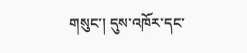གསུང་། དུས་འཁོར་དང་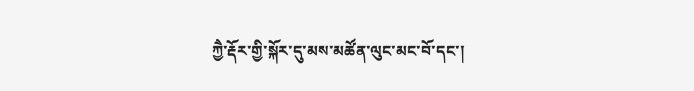ཀྱཻ་རྡོར་གྱི་སྐོར་དུ་མས་མཚོན་ལུང་མང་བོ་དང་།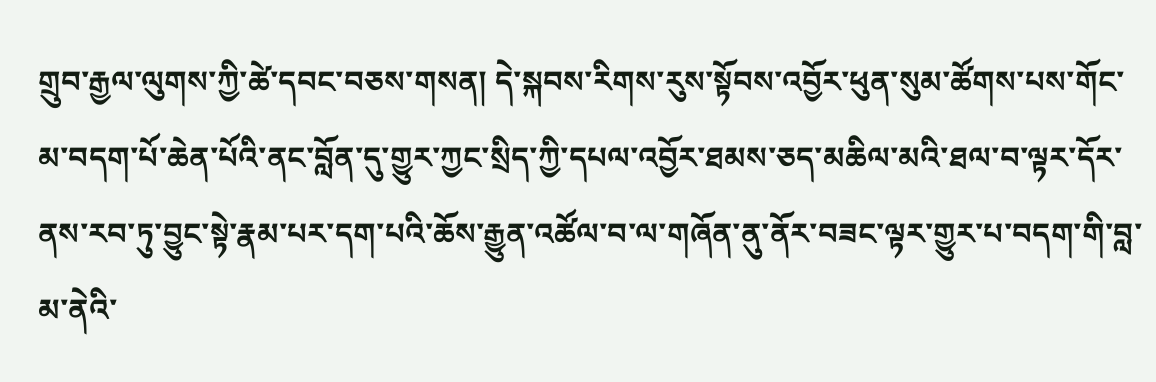གྲུབ་རྒྱལ་ལུགས་ཀྱི་ཚེ་དབང་བཅས་གསན། དེ་སྐབས་རིགས་རུས་སྟོབས་འབྱོར་ཕུན་སུམ་ཚོགས་པས་གོང་མ་བདག་པོ་ཆེན་པོའི་ནང་བློན་དུ་གྱུར་ཀྱང་སྲིད་ཀྱི་དཔལ་འབྱོར་ཐམས་ཅད་མཆིལ་མའི་ཐལ་བ་ལྟར་དོར་ནས་རབ་ཏུ་བྱུང་སྟེ་རྣམ་པར་དག་པའི་ཆོས་རྒྱུན་འཚོལ་བ་ལ་གཞོན་ནུ་ནོར་བཟང་ལྟར་གྱུར་པ་བདག་གི་བླ་མ་ནེའི་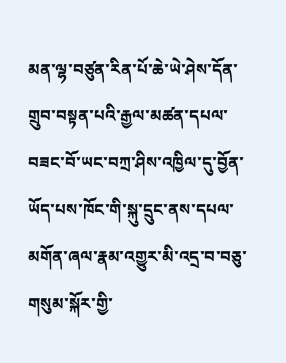མན་ལྷ་བཙུན་རིན་པོ་ཆེ་ཡེ་ཤེས་དོན་གྲུབ་བསྟན་པའི་རྒྱལ་མཚན་དཔལ་བཟང་བོ་ཡང་བཀྲ་ཤིས་འཁྱིལ་དུ་བྱོན་ཡོད་པས་ཁོང་གི་སྐུ་དྲུང་ནས་དཔལ་མགོན་ཞལ་རྣམ་འགྱུར་མི་འདྲ་བ་བཅུ་གསུམ་སྐོར་གྱི་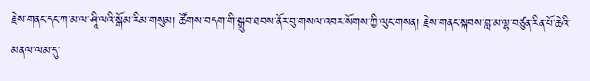རྗེས་གནང་དང་ཀ་མ་ལ་ཤཱི་ལའི་སྒོམ་རིམ་གསུམ། ཚོགས་བདག་གི་སྒྲུབ་ཐབས་ནོར་བུ་གསལ་འབར་སོགས་ཀྱི་ལུང་གསན། རྗེས་གནང་སྐབས་བླ་མ་ལྷ་བཙུན་རིན་པོ་ཆེའི་མནལ་ལམ་དུ་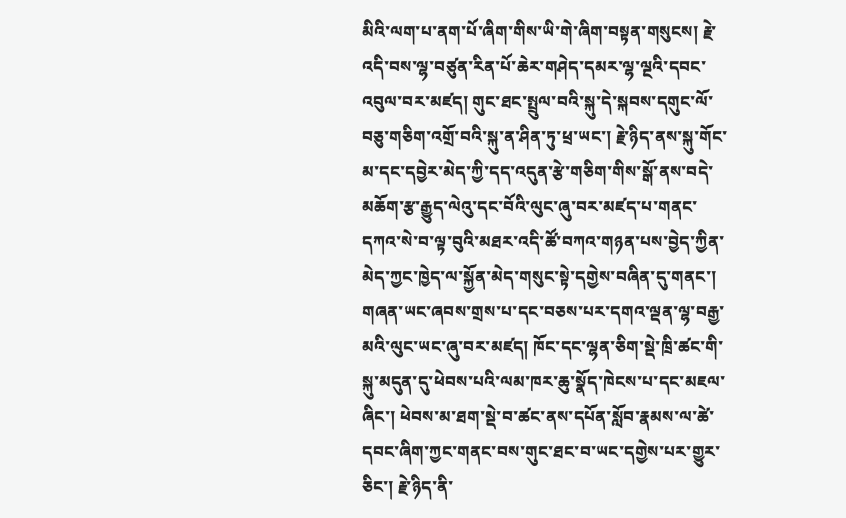མིའི་ལག་པ་ནག་པོ་ཞིག་གིས་ཡི་གེ་ཞིག་བསྟན་གསུངས། རྗེ་འདི་བས་ལྷ་བཙུན་རིན་པོ་ཆེར་གཤེད་དམར་ལྷ་ལྔའི་དབང་འབུལ་བར་མཛད། གུང་ཐང་སྤྲུལ་བའི་སྐུ་དེ་སྐབས་དགུང་ལོ་བཅུ་གཅིག་འགྲོ་བའི་སྐུ་ན་ཤིན་ཏུ་ཕྲ་ཡང་། རྗེ་ཉིད་ནས་སྐུ་གོང་མ་དང་དབྱེར་མེད་ཀྱི་དད་འདུན་རྩེ་གཅིག་གིས་སྒོ་ནས་བདེ་མཆོག་རྩ་རྒྱུད་ལེའུ་དང་བོའི་ལུང་ཞུ་བར་མཛད་པ་གནང་དཀའ་སེ་བ་ལྟ་བུའི་མཐར་འདི་ཚོ་བཀའ་གཉན་པས་བྱེད་ཀྱིན་མེད་ཀྱང་ཁྱེད་ལ་སྐྱོན་མེད་གསུང་སྟེ་དགྱེས་བཞིན་དུ་གནང་། གཞན་ཡང་ཞབས་གྲས་པ་དང་བཅས་པར་དགའ་ལྡན་ལྷ་བརྒྱ་མའི་ལུང་ཡང་ཞུ་བར་མཛད། ཁོང་དང་ལྷན་ཅིག་སྡེ་ཁྲི་ཚང་གི་སྐུ་མདུན་དུ་ཕེབས་པའི་ལམ་ཁར་ཆུ་སྣོད་ཁེངས་པ་དང་མཇལ་ཞིང་། ཕེབས་མ་ཐག་སྡེ་བ་ཚང་ནས་དཔོན་སློབ་རྣམས་ལ་ཚེ་དབང་ཞིག་ཀྱང་གནང་བས་གུང་ཐང་བ་ཡང་དགྱེས་པར་གྱུར་ཅིང་། རྗེ་ཉིད་ནི་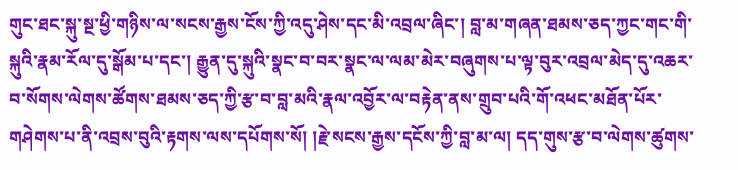གུང་ཐང་སྐུ་སྔ་ཕྱི་གཉིས་ལ་སངས་རྒྱས་ངོས་ཀྱི་འདུ་ཤེས་དང་མི་འབྲལ་ཞིང་། བླ་མ་གཞན་ཐམས་ཅད་ཀྱང་གང་གི་སྐུའི་རྣམ་རོལ་དུ་སྒོམ་པ་དང་། རྒྱུན་དུ་སྐུའི་སྣང་བ་བར་སྣང་ལ་ལམ་མེར་བཞུགས་པ་ལྟ་བུར་འབྲལ་མེད་དུ་འཆར་བ་སོགས་ལེགས་ཚོགས་ཐམས་ཅད་ཀྱི་རྩ་བ་བླ་མའི་རྣལ་འབྱོར་ལ་བརྟེན་ནས་གྲུབ་པའི་གོ་འཕང་མཐོན་པོར་གཤེགས་པ་ནི་འབྲས་བུའི་རྟགས་ལས་དཔོགས་སོ། །རྗེ་སངས་རྒྱས་དངོས་ཀྱི་བླ་མ་ལ། དད་གུས་རྩ་བ་ལེགས་ཚུགས་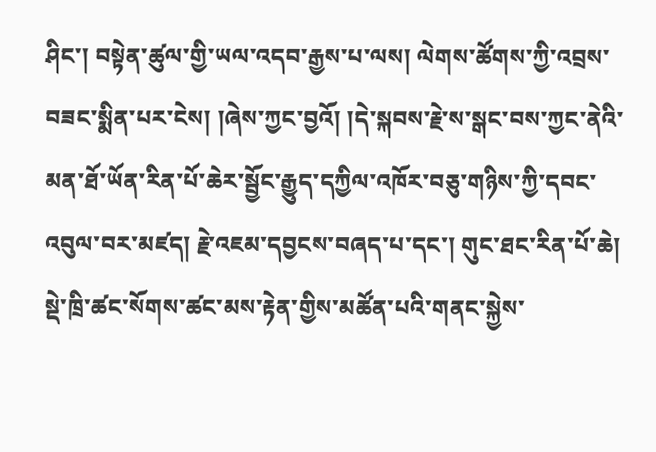ཤིང་། བསྟེན་ཚུལ་གྱི་ཡལ་འདབ་རྒྱས་པ་ལས། ལེགས་ཚོགས་ཀྱི་འབྲས་བཟང་སྨིན་པར་ངེས། །ཞེས་ཀྱང་བྱའོ། །དེ་སྐབས་རྗེ་ས་སྒང་བས་ཀྱང་ནེའི་མན་ཐོ་ཡོན་རིན་པོ་ཆེར་སྦྱོང་རྒྱུད་དཀྱིལ་འཁོར་བཅུ་གཉིས་ཀྱི་དབང་འབུལ་བར་མཛད། རྗེ་འཇམ་དབྱངས་བཞད་པ་དང་། གུང་ཐང་རིན་པོ་ཆེ། སྡེ་ཁྲི་ཚང་སོགས་ཚང་མས་རྟེན་གྱིས་མཚོན་པའི་གནང་སྐྱེས་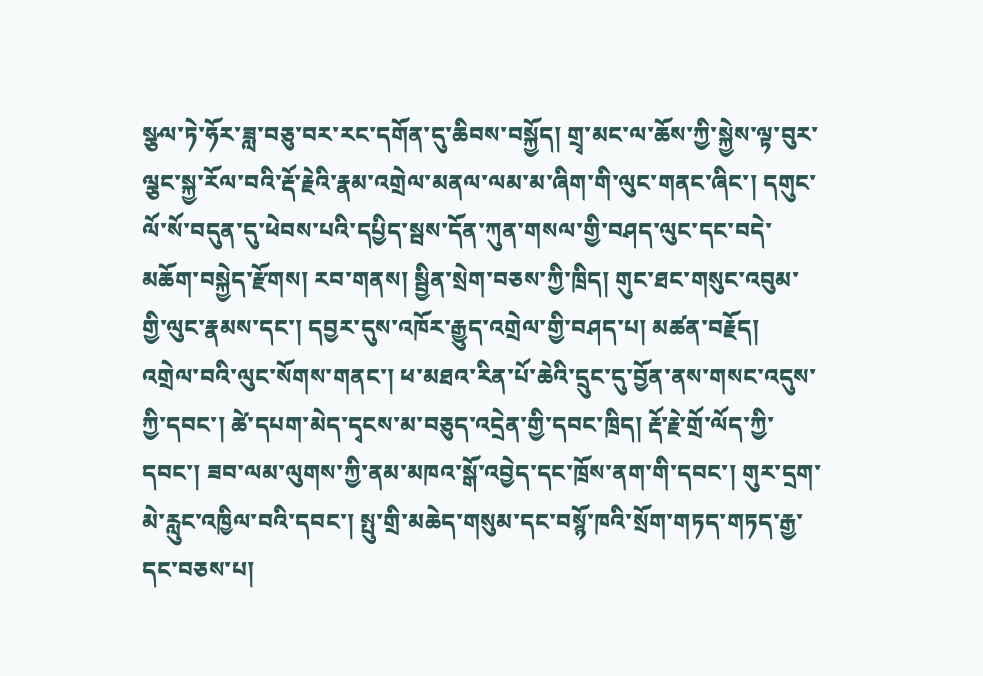སྩལ་ཏེ་ཧོར་ཟླ་བཅུ་བར་རང་དགོན་དུ་ཆིབས་བསྐྱོད། གྲྭ་མང་ལ་ཆོས་ཀྱི་སྐྱེས་ལྟ་བུར་ལྕང་སྐྱ་རོལ་བའི་རྡོ་རྗེའི་རྣམ་འགྲེལ་མནལ་ལམ་མ་ཞིག་གི་ལུང་གནང་ཞིང་། དགུང་ལོ་སོ་བདུན་དུ་ཕེབས་པའི་དཔྱིད་སྦས་དོན་ཀུན་གསལ་གྱི་བཤད་ལུང་དང་བདེ་མཆོག་བསྐྱེད་རྫོགས། རབ་གནས། སྦྱིན་སྲེག་བཅས་ཀྱི་ཁྲིད། གུང་ཐང་གསུང་འབུམ་གྱི་ལུང་རྣམས་དང་། དབྱར་དུས་འཁོར་རྒྱུད་འགྲེལ་གྱི་བཤད་པ། མཚན་བརྗོད། འགྲེལ་བའི་ལུང་སོགས་གནང་། ཕ་མཐའ་རིན་པོ་ཆེའི་དྲུང་དུ་བྱོན་ནས་གསང་འདུས་ཀྱི་དབང་། ཚེ་དཔག་མེད་དྭངས་མ་བཅུད་འདྲེན་གྱི་དབང་ཁྲིད། རྡོ་རྗེ་གྲོ་ལོད་ཀྱི་དབང་། ཟབ་ལམ་ལུགས་ཀྱི་ནམ་མཁའ་སྒོ་འབྱེད་དང་ཁྲོས་ནག་གི་དབང་། གུར་དྲག་མེ་རླུང་འཁྱིལ་བའི་དབང་། སྤུ་གྲི་མཆེད་གསུམ་དང་བསྙོ་ཁའི་སྲོག་གཏད་གཏད་རྒྱ་དང་བཅས་པ།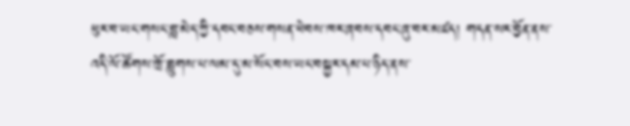ཕུར་བ་ཡང་གསང་བླ་མེད་ཀྱི་དབང་བཅས་གསན་ཕེབས་ཁར་ཞབས་དབང་ཞུ་བར་མཛད། གདན་སར་བྱོན་ནས་འདི་ལོ་ཚོགས་ཁྲོ་བླུགས་པ་ལམ་དུ་མ་སོང་བས་ཡང་བསྐྱར་དམ་པ་ཉིད་ནས་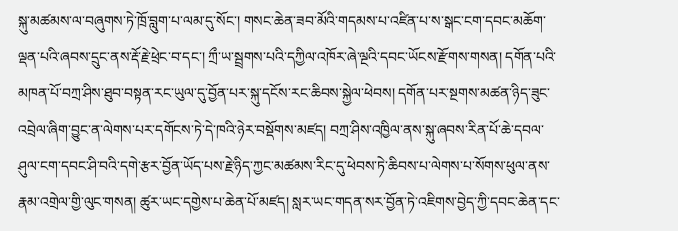སྐུ་མཚམས་ལ་བཞུགས་ཏེ་ཁྲོ་བླུག་པ་ལམ་དུ་སོང་། གསང་ཆེན་ཟབ་མོའི་གདམས་པ་འཛིན་པ་ས་སྒང་ངག་དབང་མཆོག་ལྡན་པའི་ཞབས་དྲུང་ནས་རྡོ་རྗེ་ཕྲེང་བ་དང་། ཀྲྀ་ཡ་སྦྲགས་པའི་དཀྱིལ་འཁོར་ཞེ་ལྔའི་དབང་ཡོངས་རྫོགས་གསན། དགོན་པའི་མཁན་པོ་བཀྲ་ཤིས་ཐུབ་བསྟན་རང་ཡུལ་དུ་བྱོན་པར་སྐུ་དངོས་རང་ཆིབས་སྐྱེལ་ཕེབས། དགོན་པར་སྔགས་མཚན་ཉིད་ཟུང་འབྲེལ་ཞིག་བྱུང་ན་ལེགས་པར་དགོངས་ཏེ་དེ་ཁའི་ཉེར་བསྡོགས་མཛད། བཀྲ་ཤིས་འཁྱིལ་ནས་སྐུ་ཞབས་རིན་པོ་ཆེ་དབལ་ཤུལ་ངག་དབང་ཤི་བའི་དགེ་རྩར་བྱོན་ཡོད་པས་རྗེ་ཉིད་ཀྱང་མཚམས་རིང་དུ་ཕེབས་ཏེ་ཆིབས་པ་ལེགས་པ་སོགས་ཕུལ་ནས་རྣམ་འགྲེལ་གྱི་ལུང་གསན། ཚུར་ཡང་དགྱེས་པ་ཆེན་པོ་མཛད། སླར་ཡང་གདན་སར་བྱོན་ཏེ་འཇིགས་བྱེད་ཀྱི་དབང་ཆེན་དང་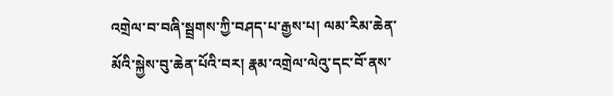འགྲེལ་བ་བཞི་སྦྲགས་ཀྱི་བཤད་པ་རྒྱས་པ། ལམ་རིམ་ཆེན་མོའི་སྐྱེས་བུ་ཆེན་པོའི་བར། རྣམ་འགྲེལ་ལེའུ་དང་བོ་ནས་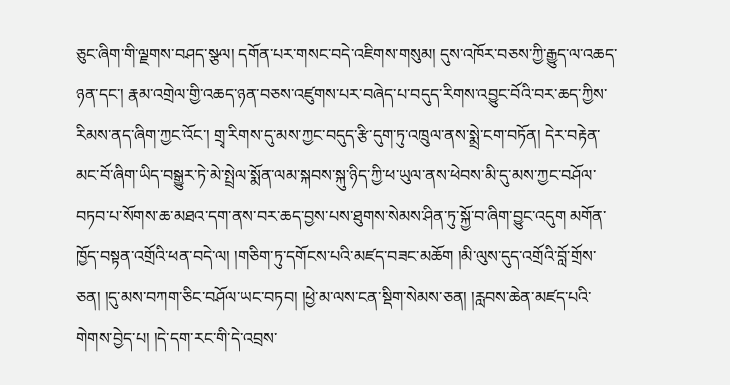ཅུང་ཞིག་གི་ལྗགས་བཤད་སྩལ། དགོན་པར་གསང་བདེ་འཇིགས་གསུམ། དུས་འཁོར་བཅས་ཀྱི་རྒྱུད་ལ་འཆད་ཉན་དང་། རྣམ་འགྲེལ་གྱི་འཆད་ཉན་བཅས་འཛུགས་པར་བཞེད་པ་བདུད་རིགས་འབྱུང་བོའི་བར་ཆད་ཀྱིས་རིམས་ནད་ཞིག་ཀྱང་འོང་། གྲྭ་རིགས་དུ་མས་ཀྱང་བདུད་རྩི་དུག་ཏུ་འཁྲུལ་ནས་སྨྲེ་ངག་བཏོན། དེར་བརྟེན་མང་བོ་ཞིག་ཡིད་བསྒྱུར་ཏེ་མེ་སྤྲེལ་སྨོན་ལམ་སྐབས་སྐུ་ཉིད་ཀྱི་ཕ་ཡུལ་ནས་ཕེབས་མི་དུ་མས་ཀྱང་བཤོལ་བཏབ་པ་སོགས་ཆ་མཐའ་དག་ནས་བར་ཆད་བྱས་པས་ཐུགས་སེམས་ཤིན་ཏུ་སྐྱོ་བ་ཞིག་བྱུང་འདུག མགོན་ཁྱོད་བསྟན་འགྲོའི་ཕན་བདེ་ལ། །གཅིག་ཏུ་དགོངས་པའི་མཛད་བཟང་མཆོག །མི་ལུས་དུད་འགྲོའི་བློ་གྲོས་ཅན། །དུ་མས་བཀག་ཅིང་བཤོལ་ཡང་བཏབ། །ཕྱེ་མ་ལས་ངན་སྡིག་སེམས་ཅན། །རླབས་ཆེན་མཛད་པའི་གེགས་བྱེད་པ། །དེ་དག་རང་གི་དེ་འབྲས་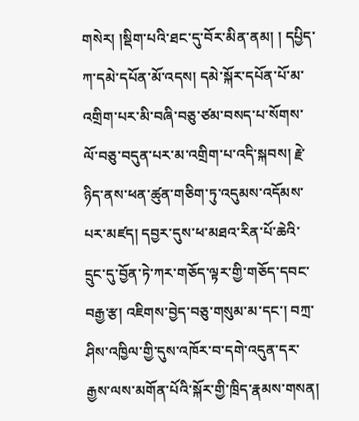གསེར། །སྡིག་པའི་ཐང་དུ་བོར་མིན་ནམ། ། དཔྱིད་ཀ་དམེ་དཔོན་མོ་འདས། དམེ་སྐོར་དཔོན་པོ་མ་འགྲིག་པར་མི་བཞི་བཅུ་ཙམ་བསད་པ་སོགས་ལོ་བཅུ་བདུན་པར་མ་འགྲིག་པ་འདི་སྐབས། རྗེ་ཉིད་ནས་ཕན་ཚུན་གཅིག་ཏུ་འདུམས་འདོམས་པར་མཛད། དབྱར་དུས་ཕ་མཐའ་རིན་པོ་ཆེའི་དྲུང་དུ་བྱོན་ཏེ་ཀར་གཅོད་ལྟར་གྱི་གཅོད་དབང་བརྒྱ་རྩ། འཇིགས་བྱེད་བཅུ་གསུམ་མ་དང་། བཀྲ་ཤིས་འཁྱིལ་གྱི་དུས་འཁོར་བ་དགེ་འདུན་དར་རྒྱས་ལས་མགོན་པོའི་སྐོར་གྱི་ཁྲིད་རྣམས་གསན།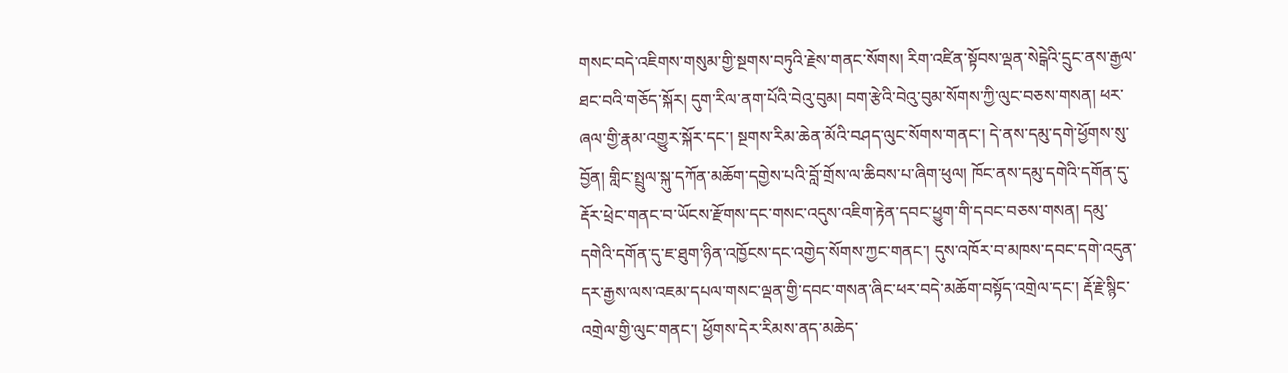གསང་བདེ་འཇིགས་གསུམ་གྱི་སྔགས་བཏུའི་རྗེས་གནང་སོགས། རིག་འཛིན་སྟོབས་ལྡན་སེངྒེའི་དྲུང་ནས་རྒྱལ་ཐང་བའི་གཅོད་སྐོར། དུག་རིལ་ནག་པོའི་བེའུ་བུམ། བག་རྩེའི་བེའུ་བུམ་སོགས་ཀྱི་ལུང་བཅས་གསན། ཕར་ཞལ་གྱི་རྣམ་འགྱུར་སྐོར་དང་། སྔགས་རིམ་ཆེན་མོའི་བཤད་ལུང་སོགས་གནང་། དེ་ནས་དམུ་དགེ་ཕྱོགས་སུ་བྱོན། གླིང་སྤྲུལ་སྐུ་དཀོན་མཆོག་དགྱེས་པའི་བློ་གྲོས་ལ་ཆིབས་པ་ཞིག་ཕུལ། ཁོང་ནས་དམུ་དགེའི་དགོན་དུ་རྡོར་ཕྲེང་གནང་བ་ཡོངས་རྫོགས་དང་གསང་འདུས་འཇིག་རྟེན་དབང་ཕྱུག་གི་དབང་བཅས་གསན། དམུ་དགེའི་དགོན་དུ་ཇ་ཐུག་ཉིན་འཁྱོངས་དང་འགྱེད་སོགས་ཀྱང་གནང་། དུས་འཁོར་བ་མཁས་དབང་དགེ་འདུན་དར་རྒྱས་ལས་འཇམ་དཔལ་གསང་ལྡན་གྱི་དབང་གསན་ཞིང་ཕར་བདེ་མཆོག་བསྟོད་འགྲེལ་དང་། རྡོ་རྗེ་སྙིང་འགྲེལ་གྱི་ལུང་གནང་། ཕྱོགས་དེར་རིམས་ནད་མཆེད་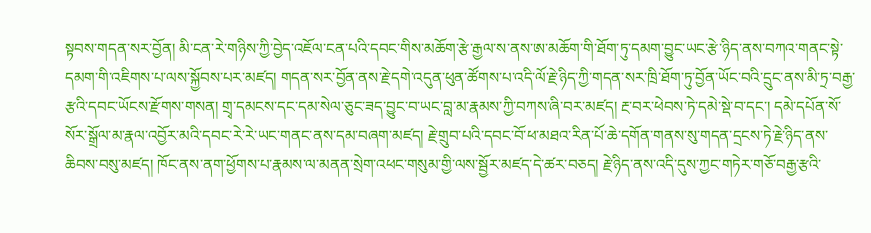སྟབས་གདན་སར་བྱོན། མི་ངན་རེ་གཉིས་ཀྱི་བྱེད་འཇོལ་ངན་པའི་དབང་གིས་མཆོག་རྩེ་རྒྱལ་ས་ནས་ཨ་མཆོག་གི་ཐོག་ཏུ་དམག་བྱུང་ཡང་རྩེ་ཉིད་ནས་བཀའ་གནང་སྟེ་དམག་གི་འཇིགས་པ་ལས་སྐྱོབས་པར་མཛད། གདན་སར་བྱོན་ནས་རྗེ་དགེ་འདུན་ཕུན་ཚོགས་པ་འདི་ལོ་རྗེ་ཉིད་ཀྱི་གདན་སར་ཁྲི་ཐོག་ཏུ་བྱོན་ཡོང་བའི་དྲུང་ནས་མི་ཏྲ་བརྒྱ་རྩའི་དབང་ཡོངས་རྫོགས་གསན། གྲྭ་དམངས་དང་དམ་སེལ་ཅུང་ཟད་བྱུང་བ་ཡང་བླ་མ་རྣམས་ཀྱི་བཀས་ཞི་བར་མཛད། རྔ་བར་ཕེབས་ཏེ་དམེ་སྡེ་བ་དང་། དམེ་དཔོན་སོ་སོར་སྒྲོལ་མ་རྣལ་འབྱོར་མའི་དབང་རེ་རེ་ཡང་གནང་ནས་དམ་བཞག་མཛད། རྗེ་གྲུབ་པའི་དབང་བོ་ཕ་མཐའ་རིན་པོ་ཆེ་དགོན་གནས་སུ་གདན་དྲངས་ཏེ་རྗེ་ཉིད་ནས་ཆིབས་བསུ་མཛད། ཁོང་ནས་ནག་ཕྱོགས་པ་རྣམས་ལ་མནན་སྲེག་འཕང་གསུམ་གྱི་ལས་སྦྱོར་མཛད་དེ་ཚར་བཅད། རྗེ་ཉིད་ནས་འདི་དུས་ཀྱང་གཏེར་གཅོ་བརྒྱ་རྩའི་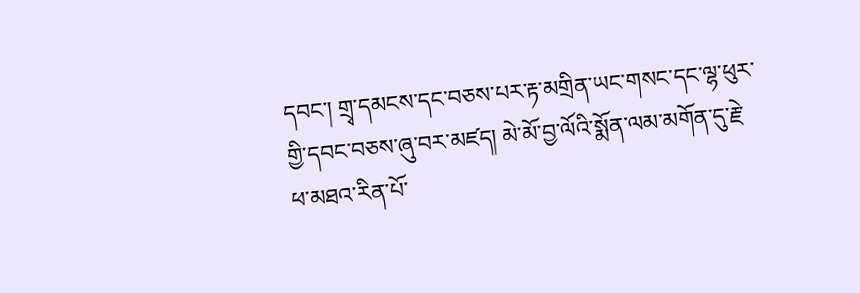དབང་། གྲྭ་དམངས་དང་བཅས་པར་རྟ་མགྲིན་ཡང་གསང་དང་ལྷ་ཕུར་གྱི་དབང་བཅས་ཞུ་བར་མཛད། མེ་མོ་བྱ་ལོའི་སྨོན་ལམ་མགོན་དུ་རྗེ་ཕ་མཐའ་རིན་པོ་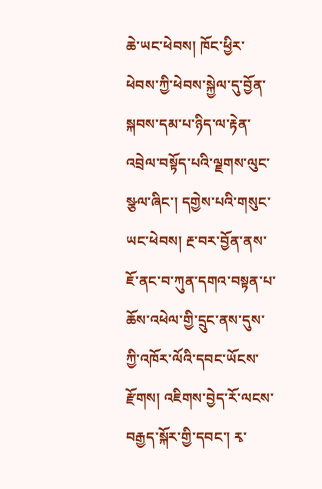ཆེ་ཡང་ཕེབས། ཁོང་ཕྱིར་ཕེབས་ཀྱི་ཕེབས་སྐྱེལ་དུ་བྱོན་སྐབས་དམ་པ་ཉིད་ལ་རྟེན་འབྲེལ་བསྟོད་པའི་ལྗགས་ལུང་སྩལ་ཞིང་། དགྱེས་པའི་གསུང་ཡང་ཕེབས། རྔ་བར་བྱོན་ནས་ཇོ་ནང་བ་ཀུན་དགའ་བསྟན་པ་ཆོས་འཕེལ་གྱི་དྲུང་ནས་དུས་ཀྱི་འཁོར་ལོའི་དབང་ཡོངས་རྫོགས། འཇིགས་བྱེད་རོ་ལངས་བརྒྱད་སྐོར་གྱི་དབང་། རྭ་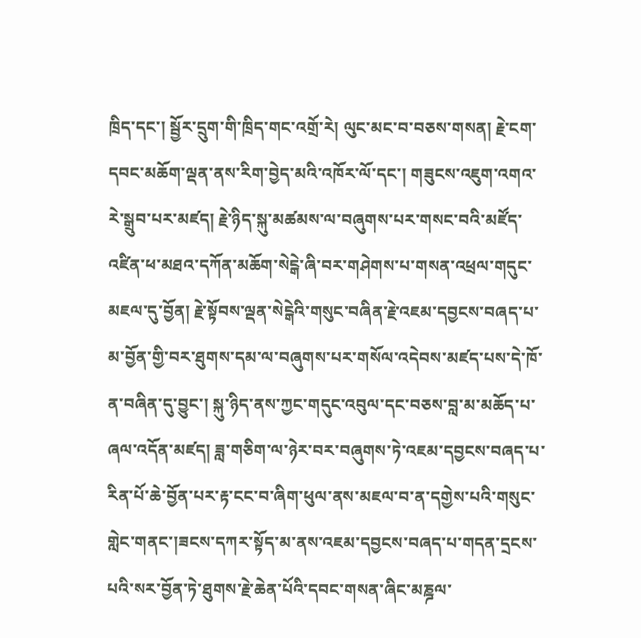ཁྲིད་དང་། སྦྱོར་དྲུག་གི་ཁྲིད་གང་འགྲོ་རེ། ལུང་མང་བ་བཅས་གསན། རྗེ་ངག་དབང་མཆོག་ལྡན་ནས་རིག་བྱེད་མའི་འཁོར་ལོ་དང་། གཟུངས་འཇུག་འགའ་རེ་སྒྲུབ་པར་མཛད། རྗེ་ཉིད་སྐུ་མཚམས་ལ་བཞུགས་པར་གསང་བའི་མཛོད་འཛིན་ཕ་མཐའ་དཀོན་མཆོག་སེངྒེ་ཞི་བར་གཤེགས་པ་གསན་འཕྲལ་གདུང་མཇལ་དུ་བྱོན། རྗེ་སྟོབས་ལྡན་སེངྒེའི་གསུང་བཞིན་རྗེ་འཇམ་དབྱངས་བཞད་པ་མ་བྱོན་གྱི་བར་ཐུགས་དམ་ལ་བཞུགས་པར་གསོལ་འདེབས་མཛད་པས་དེ་ཁོ་ན་བཞིན་དུ་བྱུང་། སྐུ་ཉིད་ནས་ཀྱང་གདུང་འབུལ་དང་བཅས་བླ་མ་མཆོད་པ་ཞལ་འདོན་མཛད། ཟླ་གཅིག་ལ་ཉེར་བར་བཞུགས་ཏེ་འཇམ་དབྱངས་བཞད་པ་རིན་པོ་ཆེ་བྱོན་པར་རྟ་ངང་བ་ཞིག་ཕུལ་ནས་མཇལ་བ་ན་དགྱེས་པའི་གསུང་གླེང་གནང་།ཟངས་དཀར་སྟོད་མ་ནས་འཇམ་དབྱངས་བཞད་པ་གདན་དྲངས་པའི་སར་བྱོན་ཏེ་ཐུགས་རྗེ་ཆེན་པོའི་དབང་གསན་ཞིང་མཎྜལ་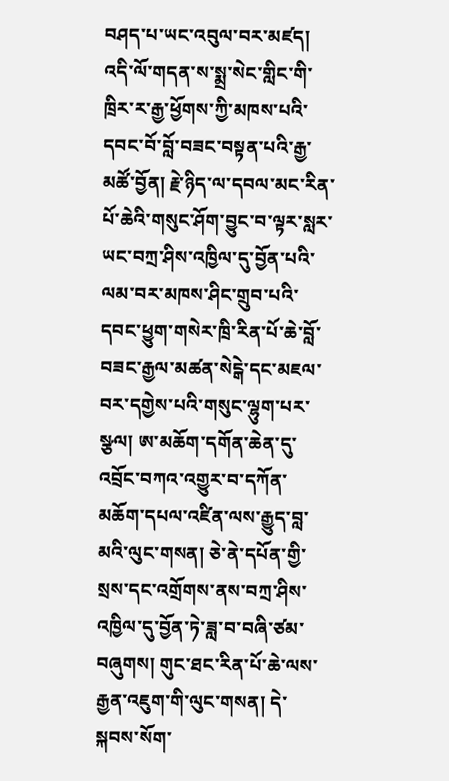བཤད་པ་ཡང་འབུལ་བར་མཛད། འདི་ལོ་གདན་ས་སྨྲ་སེང་གླིང་གི་ཁྲིར་ར་རྒྱ་ཕྱོགས་ཀྱི་མཁས་པའི་དབང་བོ་བློ་བཟང་བསྟན་པའི་རྒྱ་མཚོ་བྱོན། རྗེ་ཉིད་ལ་དབལ་མང་རིན་པོ་ཆེའི་གསུང་ཤོག་བྱུང་བ་ལྟར་སླར་ཡང་བཀྲ་ཤིས་འཁྱིལ་དུ་བྱོན་པའི་ལམ་བར་མཁས་ཤིང་གྲུབ་པའི་དབང་ཕྱུག་གསེར་ཁྲི་རིན་པོ་ཆེ་བློ་བཟང་རྒྱལ་མཚན་སེངྒེ་དང་མཇལ་བར་དགྱེས་པའི་གསུང་ལྷུག་པར་སྩལ། ཨ་མཆོག་དགོན་ཆེན་དུ་འབྲོང་བཀའ་འགྱུར་བ་དཀོན་མཆོག་དཔལ་འཛིན་ལས་རྒྱུད་བླ་མའི་ལུང་གསན། ཅེ་ནེ་དཔོན་གྱི་སྲས་དང་འགྲོགས་ནས་བཀྲ་ཤིས་འཁྱིལ་དུ་བྱོན་ཏེ་ཟླ་བ་བཞི་ཙམ་བཞུགས། གུང་ཐང་རིན་པོ་ཆེ་ལས་རྒྱན་འཇུག་གི་ལུང་གསན། དེ་སྐབས་སོག་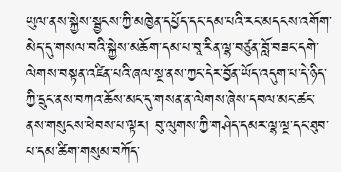ཡུལ་ནས་སྐྱེས་སྦྱངས་ཀྱི་མཁྱེན་དཔྱོད་དང་དམ་པའི་རང་མདངས་འགོག་མེད་དུ་གསལ་བའི་སྐྱེས་མཆོག་དམ་པ་བཱ་རིན་ལྷ་བཙུན་བློ་བཟང་དགེ་ལེགས་བསྟན་འཛིན་པའི་ཞལ་སྔ་ནས་ཀྱང་དེར་བྱོན་ཡོད་འདུག་པ་དེ་ཉིད་ཀྱི་དྲུང་ནས་བཀའ་ཆོས་མང་དུ་གསན་ན་ལེགས་ཞེས་དབལ་མང་ཚང་ནས་གསུངས་ཕེབས་པ་ལྟར། བུ་ལུགས་ཀྱི་གཤེད་དམར་ལྷ་ལྔ་དང་ཐུབ་པ་དམ་ཚིག་གསུམ་བཀོད་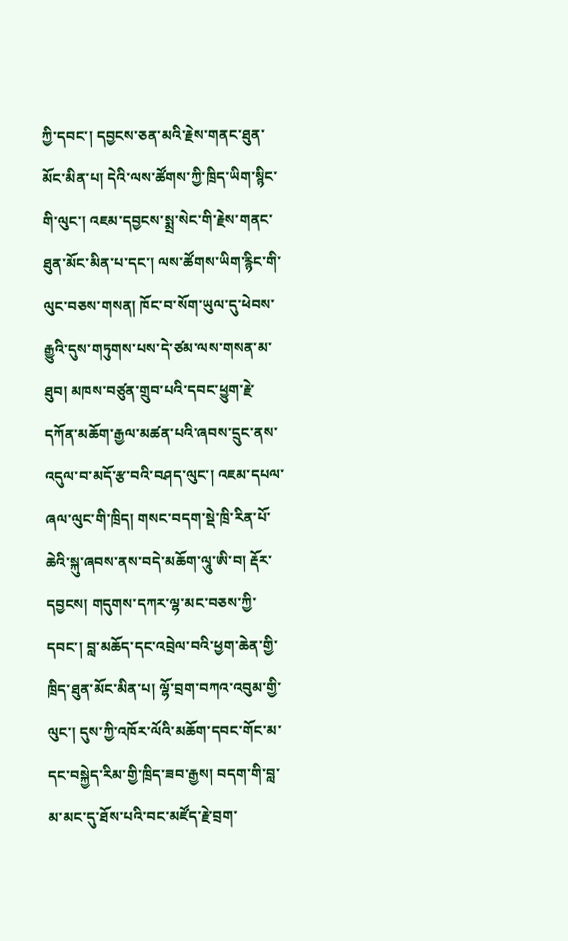ཀྱི་དབང་། དབྱངས་ཅན་མའི་རྗེས་གནང་ཐུན་མོང་མིན་པ། དེའི་ལས་ཚོགས་ཀྱི་ཁྲིད་ཡིག་སྙིང་གི་ལུང་། འཇམ་དབྱངས་སྨྲ་སེང་གི་རྗེས་གནང་ཐུན་མོང་མིན་པ་དང་། ལས་ཚོགས་ཡིག་རྙིང་གི་ལུང་བཅས་གསན། ཁོང་བ་སོག་ཡུལ་དུ་ཕེབས་རྒྱུའི་དུས་གཏུགས་པས་དེ་ཙམ་ལས་གསན་མ་ཐུབ། མཁས་བཙུན་གྲུབ་པའི་དབང་ཕྱུག་རྗེ་དཀོན་མཆོག་རྒྱལ་མཚན་པའི་ཞབས་དྲུང་ནས་འདུལ་བ་མདོ་རྩ་བའི་བཤད་ལུང་། འཇམ་དཔལ་ཞལ་ལུང་གི་ཁྲིད། གསང་བདག་སྡེ་ཁྲི་རིན་པོ་ཆེའི་སྐུ་ཞབས་ནས་བདེ་མཆོག་ལཱུ་ཨི་བ། རྡོར་དབྱངས། གདུགས་དཀར་ལྷ་མང་བཅས་ཀྱི་དབང་། བླ་མཆོད་དང་འབྲེལ་བའི་ཕྱག་ཆེན་གྱི་ཁྲིད་ཐུན་མོང་མིན་པ། ལྷོ་བྲག་བཀའ་འབུམ་གྱི་ལུང་། དུས་ཀྱི་འཁོར་ལོའི་མཆོག་དབང་གོང་མ་དང་བསྐྱེད་རིམ་གྱི་ཁྲིད་ཟབ་རྒྱས། བདག་གི་བླ་མ་མང་དུ་ཐོས་པའི་བང་མཛོད་རྗེ་བྲག་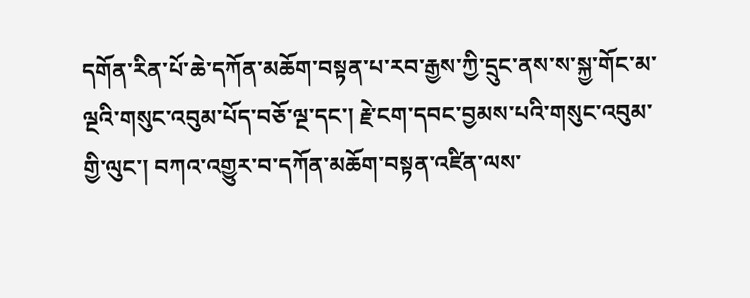དགོན་རིན་པོ་ཆེ་དཀོན་མཆོག་བསྟན་པ་རབ་རྒྱས་ཀྱི་དྲུང་ནས་ས་སྐྱ་གོང་མ་ལྔའི་གསུང་འབུམ་པོད་བཅོ་ལྔ་དང་། རྗེ་ངག་དབང་བྱམས་པའི་གསུང་འབུམ་གྱི་ལུང་། བཀའ་འགྱུར་བ་དཀོན་མཆོག་བསྟན་འཛིན་ལས་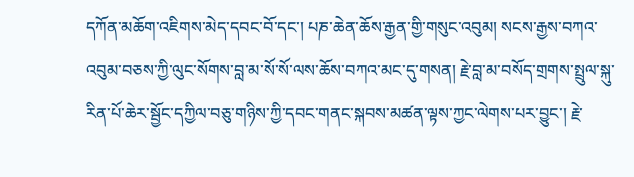དཀོན་མཆོག་འཇིགས་མེད་དབང་བོ་དང་། པཎ་ཆེན་ཆོས་རྒྱན་གྱི་གསུང་འབུམ། སངས་རྒྱས་བཀའ་འབུམ་བཅས་ཀྱི་ལུང་སོགས་བླ་མ་སོ་སོ་ལས་ཆོས་བཀའ་མང་དུ་གསན། རྗེ་བླ་མ་བསོད་གྲགས་སྤྲུལ་སྐུ་རིན་པོ་ཆེར་སྦྱོང་དཀྱིལ་བཅུ་གཉིས་ཀྱི་དབང་གནང་སྐབས་མཚན་ལྟས་ཀྱང་ལེགས་པར་བྱུང་། རྗེ་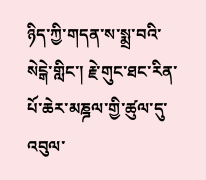ཉིད་ཀྱི་གདན་ས་སྨྲ་བའི་སེངྒེ་གླིང་། རྗེ་གུང་ཐང་རིན་པོ་ཆེར་མཎྜལ་གྱི་ཚུལ་དུ་འབུལ་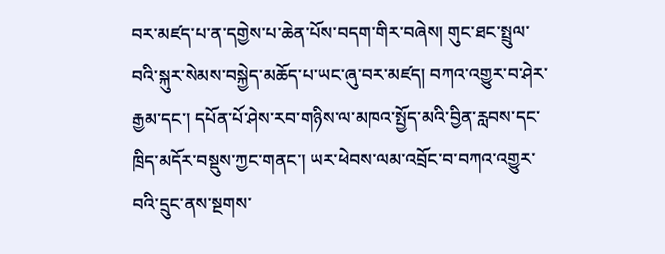བར་མཛད་པ་ན་དགྱེས་པ་ཆེན་པོས་བདག་གིར་བཞེས། གུང་ཐང་སྤྲུལ་བའི་སྐུར་སེམས་བསྐྱེད་མཆོད་པ་ཡང་ཞུ་བར་མཛད། བཀའ་འགྱུར་བ་ཤེར་རྒྱམ་དང་། དཔོན་པོ་ཤེས་རབ་གཉིས་ལ་མཁའ་སྤྱོད་མའི་བྱིན་རླབས་དང་ཁྲིད་མདོར་བསྡུས་ཀྱང་གནང་། ཡར་ཕེབས་ལམ་འབྲོང་བ་བཀའ་འགྱུར་བའི་དྲུང་ནས་སྔགས་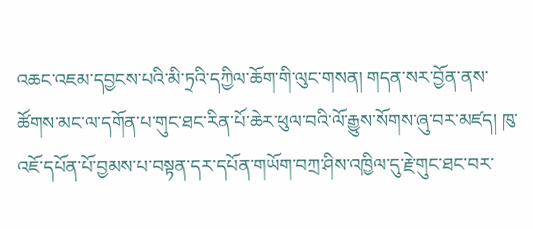འཆང་འཇམ་དབྱངས་པའི་མི་ཏྲའི་དཀྱིལ་ཆོག་གི་ལུང་གསན། གདན་སར་བྱོན་ནས་ཚོགས་མང་ལ་དགོན་པ་གུང་ཐང་རིན་པོ་ཆེར་ཕུལ་བའི་ལོ་རྒྱུས་སོགས་ཞུ་བར་མཛད། ཁུ་འཇོ་དཔོན་པོ་བྱམས་པ་བསྟན་དར་དཔོན་གཡོག་བཀྲ་ཤིས་འཁྱིལ་དུ་རྗེ་གུང་ཐང་བར་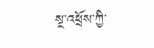སྔ་འཕྲོས་ཀྱི་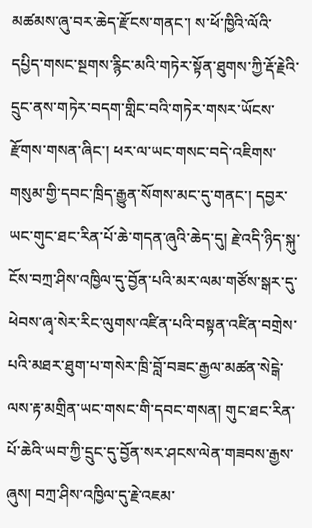མཚམས་ཞུ་བར་ཆེད་རྫོངས་གནང་། ས་ཕོ་ཁྱིའི་ལོའི་དཔྱིད་གསང་སྔགས་རྙིང་མའི་གཏེར་སྟོན་ཐུགས་ཀྱི་རྡོ་རྗེའི་དྲུང་ནས་གཏེར་བདག་གླིང་བའི་གཏེར་གསར་ཡོངས་རྫོགས་གསན་ཞིང་། ཕར་ལ་ཡང་གསང་བདེ་འཇིགས་གསུམ་གྱི་དབང་ཁྲིད་རྒྱུན་སོགས་མང་དུ་གནང་། དབྱར་ཡང་གུང་ཐང་རིན་པོ་ཆེ་གདན་ཞུའི་ཆེད་དུ། རྗེ་འདི་ཉིད་སྐུ་ངོས་བཀྲ་ཤིས་འཁྱིལ་དུ་བྱོན་པའི་མར་ལམ་གཙོས་སྒར་དུ་ཕེབས་ཞྭ་སེར་རིང་ལུགས་འཛིན་པའི་བསྟན་འཛིན་བགྲེས་པའི་མཐར་ཐུག་པ་གསེར་ཁྲི་བློ་བཟང་རྒྱལ་མཚན་སེངྒེ་ལས་རྟ་མགྲིན་ཡང་གསང་གི་དབང་གསན། གུང་ཐང་རིན་པོ་ཆེའི་ཡབ་ཀྱི་དྲུང་དུ་བྱོན་སར་ཤངས་ལེན་གཟབས་རྒྱས་ཞུས། བཀྲ་ཤིས་འཁྱིལ་དུ་རྗེ་འཇམ་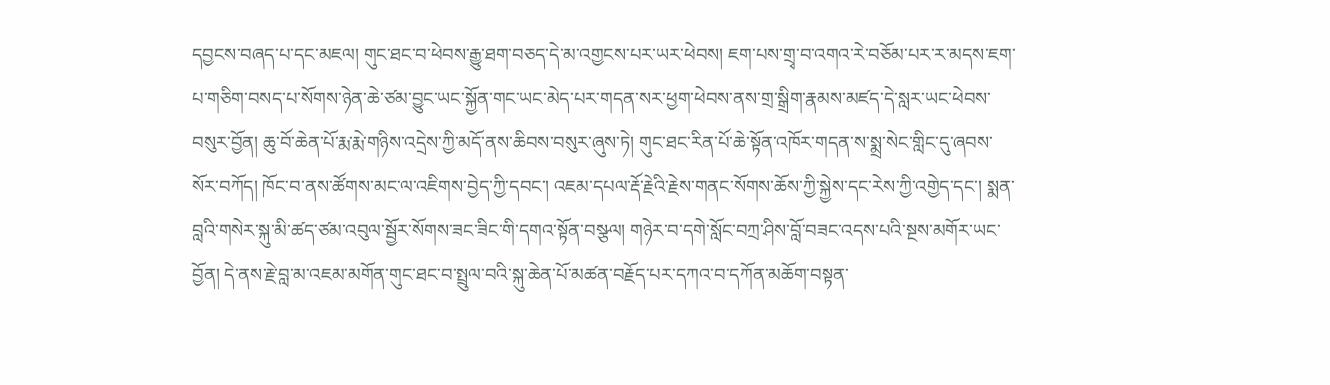དབྱངས་བཞད་པ་དང་མཇལ། གུང་ཐང་བ་ཕེབས་རྒྱུ་ཐག་བཅད་དེ་མ་འགྱངས་པར་ཡར་ཕེབས། ཇག་པས་གྲྭ་བ་འགའ་རེ་བཅོམ་པར་ར་མདས་ཇག་པ་གཅིག་བསད་པ་སོགས་ཉེན་ཆེ་ཙམ་བྱུང་ཡང་སྐྱོན་གང་ཡང་མེད་པར་གདན་སར་ཕྱག་ཕེབས་ནས་གྲ་སྒྲིག་རྣམས་མཛད་དེ་སླར་ཡང་ཕེབས་བསུར་བྱོན། ཆུ་བོ་ཆེན་པོ་རྨ་རྨེ་གཉིས་འདྲེས་ཀྱི་མདོ་ནས་ཆིབས་བསུར་ཞུས་ཏེ། གུང་ཐང་རིན་པོ་ཆེ་སྟོན་འཁོར་གདན་ས་སྨྲ་སེང་གླིང་དུ་ཞབས་སོར་བཀོད། ཁོང་བ་ནས་ཚོགས་མང་ལ་འཇིགས་བྱེད་ཀྱི་དབང་། འཇམ་དཔལ་རྡོ་རྗེའི་རྗེས་གནང་སོགས་ཆོས་ཀྱི་སྐྱེས་དང་རེས་ཀྱི་འགྱེད་དང་། སྨན་བླའི་གསེར་སྐུ་མི་ཚད་ཙམ་འབུལ་སྦྱོར་སོགས་ཟང་ཟིང་གི་དགའ་སྟོན་བསྩལ། གཉེར་བ་དགེ་སློང་བཀྲ་ཤིས་བློ་བཟང་འདས་པའི་སྔས་མགོར་ཡང་བྱོན། དེ་ནས་རྗེ་བླ་མ་འཇམ་མགོན་གུང་ཐང་བ་སྤྲུལ་བའི་སྐུ་ཆེན་པོ་མཚན་བརྗོད་པར་དཀའ་བ་དཀོན་མཆོག་བསྟན་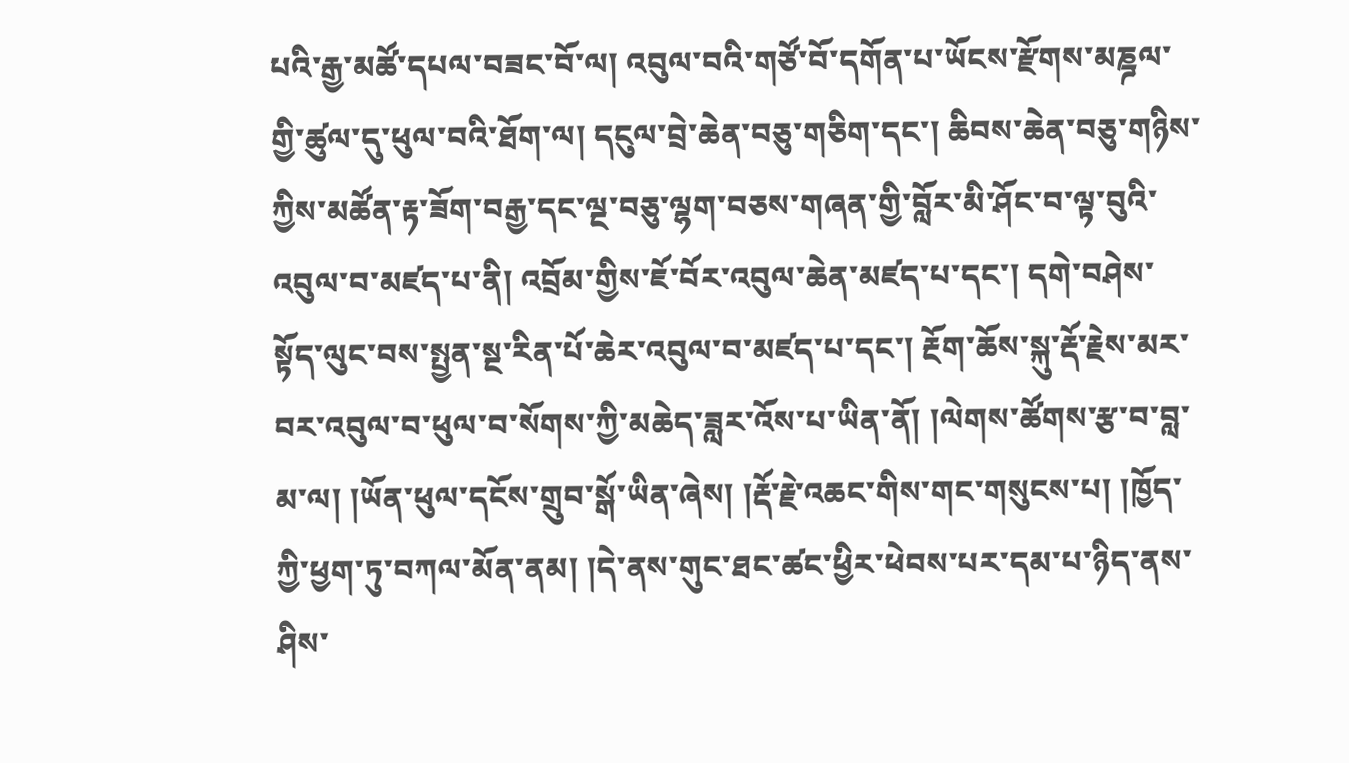པའི་རྒྱ་མཚོ་དཔལ་བཟང་བོ་ལ། འབུལ་བའི་གཙོ་བོ་དགོན་པ་ཡོངས་རྫོགས་མཎྜལ་གྱི་ཚུལ་དུ་ཕུལ་བའི་ཐོག་ལ། དངུལ་བྲེ་ཆེན་བཅུ་གཅིག་དང་། ཆིབས་ཆེན་བཅུ་གཉིས་ཀྱིས་མཚོན་རྟ་ཟོག་བརྒྱ་དང་ལྔ་བཅུ་ལྷག་བཅས་གཞན་གྱི་བློར་མི་ཤོང་བ་ལྟ་བུའི་འབུལ་བ་མཛད་པ་ནི། འབྲོམ་གྱིས་ཇོ་བོར་འབུལ་ཆེན་མཛད་པ་དང་། དགེ་བཤེས་སྟོད་ལུང་བས་སྤྱན་སྔ་རིན་པོ་ཆེར་འབུལ་བ་མཛད་པ་དང་། རྔོག་ཆོས་སྐུ་རྡོ་རྗེས་མར་བར་འབུལ་བ་ཕུལ་བ་སོགས་ཀྱི་མཆེད་ཟླར་འོས་པ་ཡིན་ནོ། །ལེགས་ཚོགས་རྩ་བ་བླ་མ་ལ། །ཡོན་ཕུལ་དངོས་གྲུབ་སྒོ་ཡིན་ཞེས། །རྡོ་རྗེ་འཆང་གིས་གང་གསུངས་པ། །ཁྱོད་ཀྱི་ཕྱག་ཏུ་བཀལ་མོན་ནམ། །དེ་ནས་གུང་ཐང་ཚང་ཕྱིར་ཕེབས་པར་དམ་པ་ཉིད་ནས་ཤིས་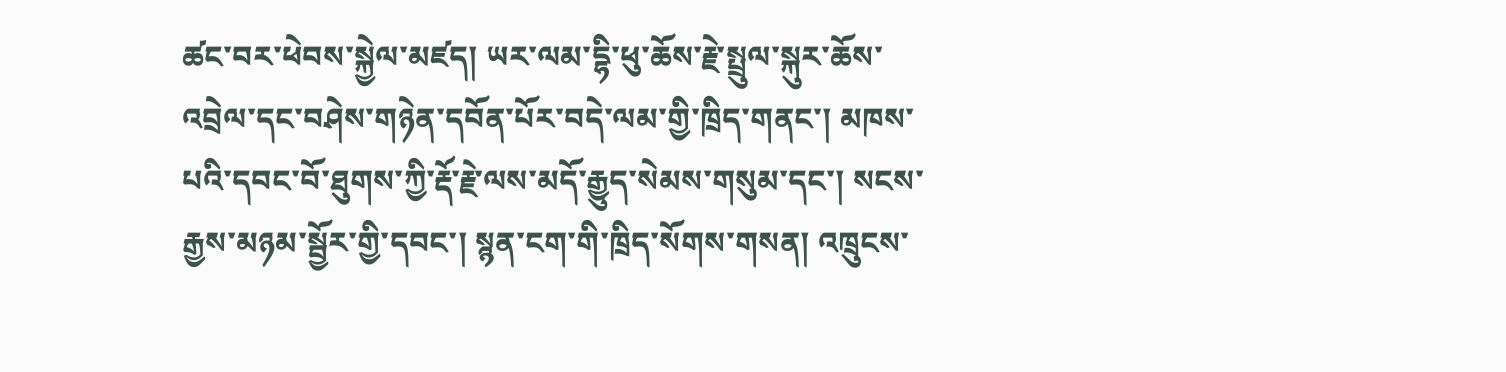ཚང་བར་ཕེབས་སྐྱེལ་མཛད། ཡར་ལམ་དྷི་ཕུ་ཆོས་རྗེ་སྤྲུལ་སྐུར་ཆོས་འབྲེལ་དང་བཤེས་གཉེན་དབོན་པོར་བདེ་ལམ་གྱི་ཁྲིད་གནང་། མཁས་པའི་དབང་བོ་ཐུགས་ཀྱི་རྡོ་རྗེ་ལས་མདོ་རྒྱུད་སེམས་གསུམ་དང་། སངས་རྒྱས་མཉམ་སྦྱོར་གྱི་དབང་། སྙན་ངག་གི་ཁྲིད་སོགས་གསན། འཁྲུངས་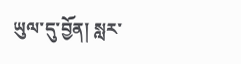ཡུལ་དུ་བྱོན། སླར་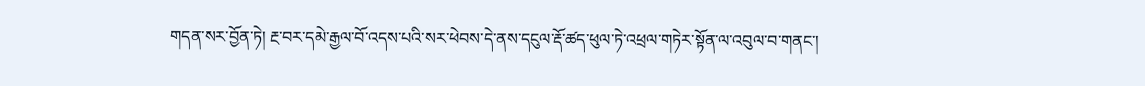གདན་སར་བྱོན་ཏེ། རྔ་བར་དམེ་རྒྱལ་བོ་འདས་པའི་སར་ཕེབས་དེ་ནས་དངུལ་རྡོ་ཚད་ཕུལ་ཏེ་འཕྲལ་གཏེར་སྟོན་ལ་འབུལ་བ་གནང་།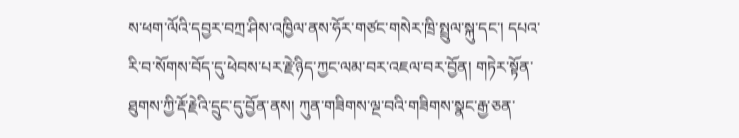ས་ཕག་ལོའི་དབྱར་བཀྲ་ཤིས་འཁྱིལ་ནས་ཧོར་གཙང་གསེར་ཁྲི་སྤྲུལ་སྐུ་དང་། དཔའ་རི་བ་སོགས་བོད་དུ་ཕེབས་པར་རྗེ་ཉིད་ཀྱང་ལམ་བར་འཇལ་བར་བྱོན། གཏེར་སྟོན་ཐུགས་ཀྱི་རྡོ་རྗེའི་དྲུང་དུ་བྱོན་ནས། ཀུན་གཟིགས་ལྔ་བའི་གཟིགས་སྣང་རྒྱ་ཅན་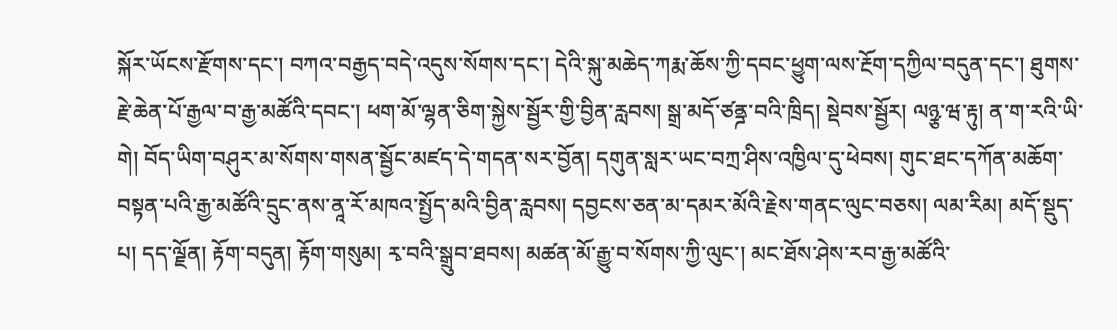སྐོར་ཡོངས་རྫོགས་དང་། བཀའ་བརྒྱད་བདེ་འདུས་སོགས་དང་། དེའི་སྐུ་མཆེད་ཀརྨ་ཆོས་ཀྱི་དབང་ཕྱུག་ལས་རྔོག་དཀྱིལ་བདུན་དང་། ཐུགས་རྗེ་ཆེན་པོ་རྒྱལ་བ་རྒྱ་མཚོའི་དབང་། ཕག་མོ་ལྷན་ཅིག་སྐྱེས་སྦྱོར་གྱི་བྱིན་རླབས། སྒྲ་མདོ་ཙནྜ་བའི་ཁྲིད། སྡེབས་སྦྱོར། ལཉྩ་ཝ་རྟུ། ན་ག་རའི་ཡི་གེ། བོད་ཡིག་བཤུར་མ་སོགས་གསན་སྦྱོང་མཛད་དེ་གདན་སར་བྱོན། དགུན་སླར་ཡང་བཀྲ་ཤིས་འཁྱིལ་དུ་ཕེབས། གུང་ཐང་དཀོན་མཆོག་བསྟན་པའི་རྒྱ་མཚོའི་དྲུང་ནས་ནཱ་རོ་མཁའ་སྤྱོད་མའི་བྱིན་རླབས། དབྱངས་ཅན་མ་དམར་མོའི་རྗེས་གནང་ལུང་བཅས། ལམ་རིམ། མདོ་སྡུད་པ། དད་ལྗོན། རྟོག་བདུན། རྟོག་གསུམ། རྭ་བའི་སྒྲུབ་ཐབས། མཚན་མོ་རྒྱུ་བ་སོགས་ཀྱི་ལུང་། མང་ཐོས་ཤེས་རབ་རྒྱ་མཚོའི་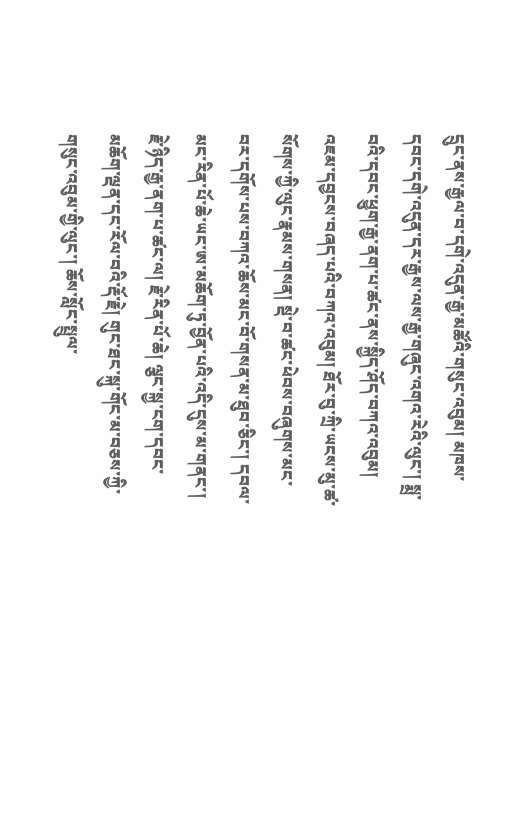དྲུང་ནས་རྒྱལ་བ་དགེ་འདུན་རྒྱ་མཚོའི་གསུང་འབུམ། མཁས་དབང་དགེ་འདུན་དར་རྒྱས་ལས་རྒྱ་གཞུང་འགའ་རེའི་ལུང་། སྨྲ་བའི་དབང་ཕྱུག་རྒྱ་ནག་པ་ཚང་ནས་སྐྱིད་ཤོད་བཀའ་འབུམ། འཇམ་དབྱངས་བཞད་པའི་བཀའ་འབུམ། ཐོར་བུ་ཀྲི་ཡངས་མུ་ཚ་སོགས་ཀྱི་ལུང་རྣམས་གསན། སྡེ་བ་ཚང་ཕེབས་བཞུགས་མང་བར་དགོས་པས་བཀའ་ཆོས་མང་བོ་གསན་མ་ཐུབ་ཅིང་། དབལ་མང་རིན་པོ་ཆེ་ཡང་ཨ་མཆོག་ཏུ་བྱོན་པའི་འདི་དུས་མ་གནང་། རྗེ་ཉིད་རྒྱ་ནག་པ་ཚང་ལ། རྗེ་རིན་པོ་ཆེ། ལྕང་སྐྱ་ངག་དབང་མཆོག་ལྡན་དང་རོལ་བའི་རྡོ་རྗེ། གུང་ཐང་སྐུ་གོང་མ་བཅས་ཀྱི་གསུང་འབུམ་གྱི་ལུང་། ཆོས་སློང་སྤྲུལ་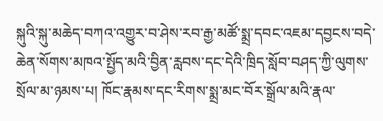སྐུའི་སྐུ་མཆེད་བཀའ་འགྱུར་བ་ཤེས་རབ་རྒྱ་མཚོ་སྨྲ་དབང་འཇམ་དབྱངས་བདེ་ཆེན་སོགས་མཁའ་སྤྱོད་མའི་བྱིན་རླབས་དང་དེའི་ཁྲིད་སློབ་བཤད་ཀྱི་ལུགས་སྲོལ་མ་ཉམས་པ། ཁོང་རྣམས་དང་རིགས་སྨྲ་མང་བོར་སྒྲོལ་མའི་རྣལ་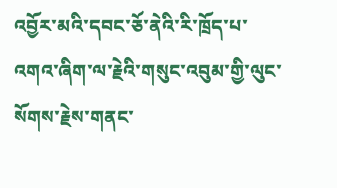འབྱོར་མའི་དབང་ཅོ་ནེའི་རི་ཁྲོད་པ་འགའ་ཞིག་ལ་རྗེའི་གསུང་འབུམ་གྱི་ལུང་སོགས་རྗེས་གནང་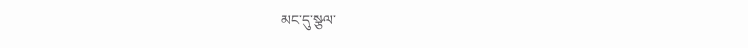མང་དུ་སྩལ་